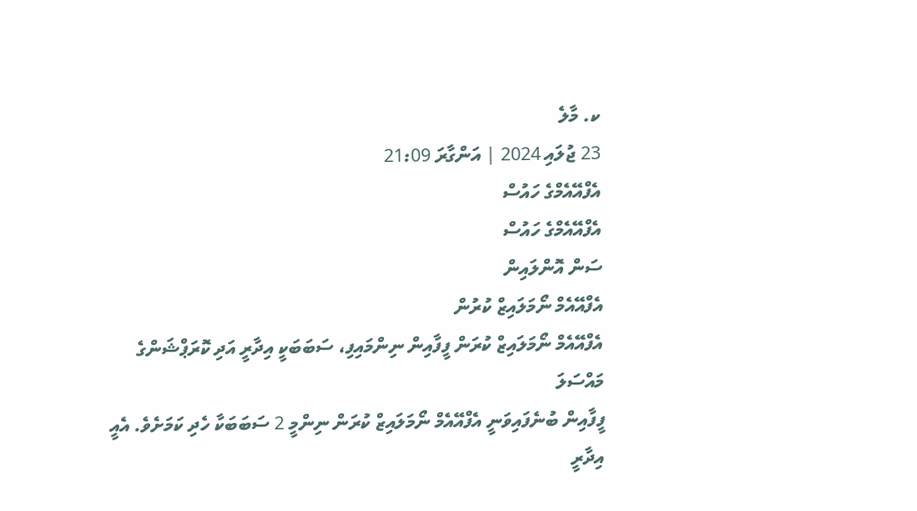ކ. މާލެ
23 ޖުލައި 2024 | އަންގާރަ 21:09
އެފްއޭއެމްގެ ހައުސް
އެފްއޭއެމްގެ ހައުސް
ސަން އޮންލައިން
އެފްއޭއެމް ނޯމަލައިޒް ކުރުން
އެފްއޭއެމް ނޯމަލައިޒް ކުރަން ފީފާއިން ނިންމައިފި، ސަބަބަކީ އިދާރީ އަދި ކޮރަޕްޝަންގެ މައްސަލަ
ފީފާއިން ބުނެފައިވަނީ އެފްއޭއެމް ނޯމަލައިޒް ކުރަން ނިންމީ 2 ސަބަބަކާ ހެދި ކަމަށެވެ. އެއީ އިދާރީ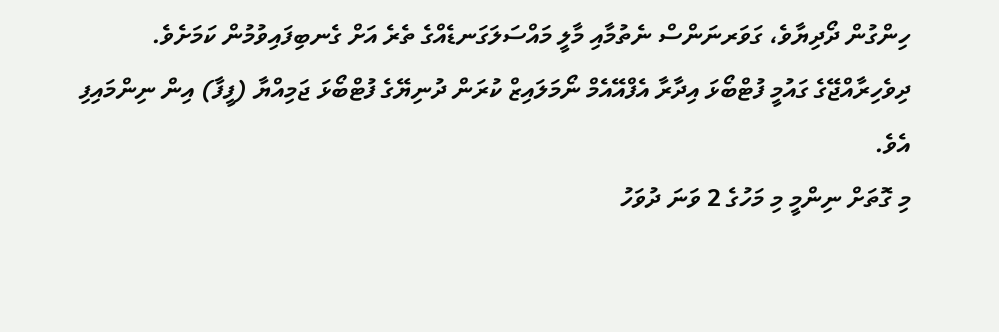ހިންގުން ދޯދިޔާވެ، ގަވަރނަންސް ނެތުމާއި މާލީ މައްސަލަގަނޑެއްގެ ތެރެ އަށް ގެނބިފައިވުމުން ކަމަށެވެ.
ދިވެހިރާއްޖޭގެ ގައުމީ ފުޓްބޯޅަ އިދާރާ އެފްއޭއެމް ނޯމަލައިޒް ކުރަން ދުނިޔޭގެ ފުޓްބޯޅަ ޖަމިއްޔާ (ފީފާ) އިން ނިންމައިފި އެވެ.
މި ގޮތަށް ނިންމީ މި މަހުގެ 2 ވަނަ ދުވަހު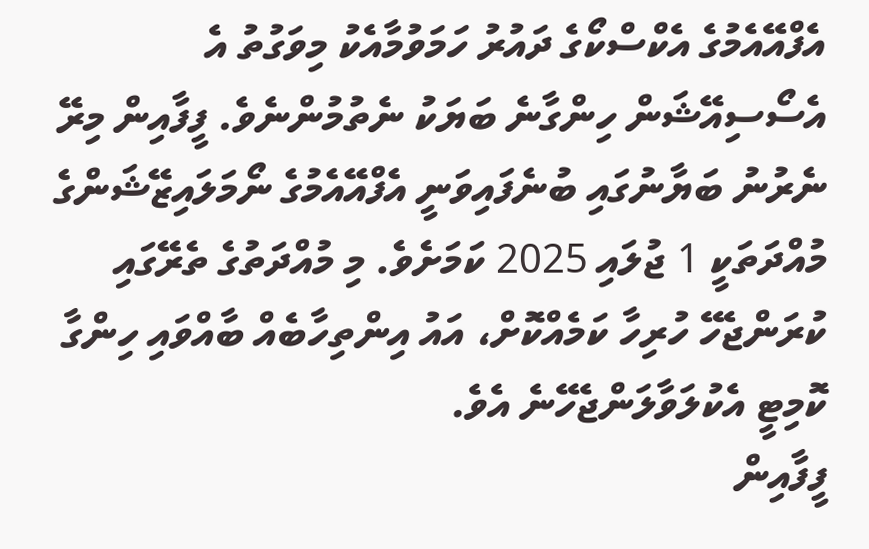އެފްއޭއެމުގެ އެކްސްކޯގެ ދައުރު ހަމަވުމާއެކު މިވަގުތު އެ އެސޯސިއޭޝަން ހިންގާނެ ބަޔަކު ނެތުމުންނެވެ. ފީފާއިން މިރޭ ނެރުނު ބަޔާނުގައި ބުނެފައިވަނީ އެފްއޭއެމުގެ ނޯމަލައިޒޭޝަންގެ މުއްދަތަކީ 1 ޖުލައި 2025 ކަމަށެވެ. މި މުއްދަތުގެ ތެރޭގައި ކުރަންޖެހޭ ހުރިހާ ކަމެއްކޮށް، އައު އިންތިހާބެއް ބާއްވައި ހިންގާ ކޮމިޓީ އެކުލަވާލަންޖެހޭނެ އެވެ.
ފީފާއިން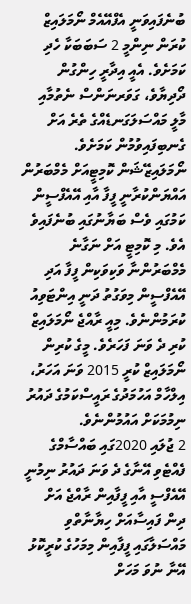ބުނެފައިވަނީ އެފްއޭއެމް ނޯމަލައިޒް ކުރަން ނިންމީ 2 ސަބަބަކާ ހެދި ކަމަށެވެ. އެއީ އިދާރީ ހިންގުން ދޯދިޔާވެ، ގަވަރނަންސް ނެތުމާއި މާލީ މައްސަލަގަނޑެއްގެ ތެރެ އަށް ގެނބިފައިވުމުން ކަމަށެވެ. ނޯމަލައިޒޭޝަން ކޮމިޓީއަށް މެމްބަރުން އައްޔަންކުރާނީ ފީފާ އާއި އޭއެފްސީން ކަމުގައި ވެސް ބަޔާނުގައި ބުނެފައިވެ އެވެ. މި ކޮމިޓީ އަށް ނަގާނެ މެމްބަރުންނާ ވަކިވަކިން ފީފާ އަދި އޭއެފްސީން މިވަގުތު ދަނީ އިންޓަވިއު ކުރަމުންނެވެ. މިއީ ރާއްޖެ ނޯމަލައިޒް ކުރި ދެ ވަނަ ފަހަރެވެ. މީގެ ކުރިން ނޯމަލައިޒް ކުރީ 2015 ވަނަ އަހަރު، އިލްހާމް އަހުމަދުގެ ރައީސްކަމުގެ ދައުރު ނިމުމަކަށް އައުމުންނެވެ.
2 ޖުލައި 2020ގައި ބައްސާމްގެ ފެއްޓެވި އޭނާގެ ދެ ވަނަ ދައުރު ނިމުނީ އޭއެފްސީ އާއި ފީފާއިން ރާއްޖެ އަށް ދިން ފައިސާއަށް ހިޔާނާތްވި މައްސަލާގައި ފީފާއިން މިމަހުގެ ކުރީކޮޅު އޭނާ ނުވަ މަހަށް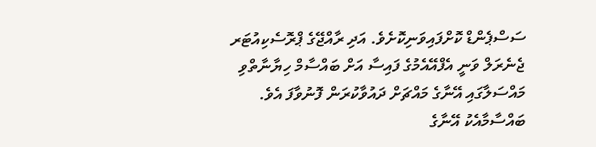ސަސްޕެންޑް ކޮށްފައިވަނިކޮށެވެ. އަދި ރާއްޖޭގެ ޕްރޮސެކިއުޓަރ ޖެނެރަލް ވަނީ އެފްއޭއެމުގެ ފައިސާ އަށް ބައްސާމް ހިޔާނާތްވި މައްސަލާގައި އޭނާގެ މައްޗަށް ދައުވާކުރަން ފޮނުވާފަ އެވެ.
ބައްސާމާއެކު އޭނާގެ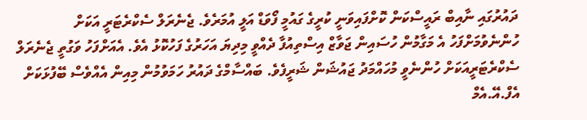ދައުރުގައި ނާއިބް ރައީސްކަން ކޮށްފައިވަނީ ކުރީގެ ގައުމީ ފޯވަޑް އަލީ އުމަރެވެ. ޖެނެރަލް ސެކްރެޓަރީ އަކަށް ހުންނެވުމަށްފަހު އެ މަގާމުން ހުސައިން ޖަވާޒް އިސްތިއުފާ ދެއްވީ މިދިޔަ އަހަރުގެ ފަހުކޮޅު އެވެ. އެއަށްފަހު ވަގުތީ ޖެނެރަލް ސެކްރެޓަރީއަކަށް ހުންނެވީ މުހައްމަދު ޖައުޝަން ޝަރީފެވެ. ބައްސާމްގެ ދައުރު ހަމަވުމުން މިއިން އެއްވެސް ބޭފުޅަކަށް އެފް.އޭ.އެމް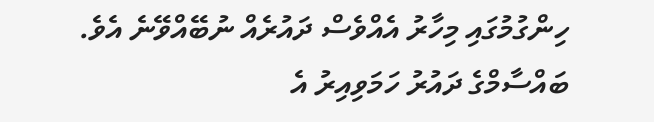ހިންގުމުގައި މިހާރު އެއްވެސް ދައުރެއް ނުބޭއްވޭނެ އެވެ.
ބައްސާމްގެ ދައުރު ހަމަވިއިރު އެ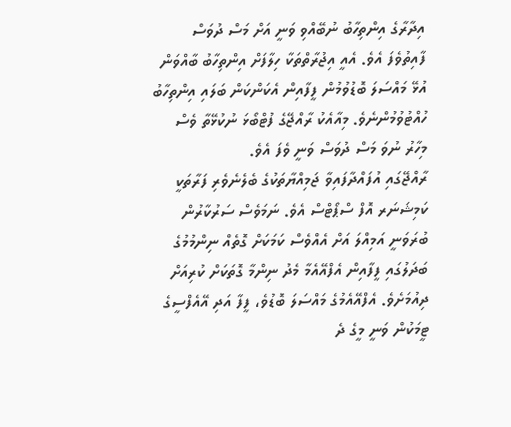އިދާރާގެ އިންތިހާބު ނުބޭއްވި ވަނީ އަށް މަސް ދުވަސް ފާއިތުވެފަ އެވެ. އެއީ އިޖުރާތްތަކާ ހިލާފަށް އިންތިހާބު ބާއްވަން އުޅޭ މައްސަލަ ބޮޑުވުމުން ފީފާއިން އެކަންކަން ބަލައި އިންތިހާބު ހުއްޓުވުމުންނެވެ. މިއާއެކު ރާއްޖޭގެ ފުޓްބޯޅަ ނުކުޅޭތާ ވެސް މިހާރު ނުވަ މަސް ދުވަސް ވަނީ ވެފަ އެވެ.
ރާއްޖޭގައި އުފައްދާފައިވާ ޖަމިއްޔާތަކުގެ ބެލެނެވެރި ފަރާތަކީ ކަމިޝަނަރ އޮފް ސްޕޯޓްސް އެވެ. ނަމަވެސް ސަރުކާރުން ބުރަވަނީ އަމިއްލަ އަށް އެއްވެސް ކަމަކަށް ގޮތެއް ނިންމުމުގެ ބަދަލުގައި ފީފާއިން އެފްއޭއެމާ މެދު ނިންމާ ގޮތަކަށް ކުރިއަށް ދިއުމަށެވެ. އެފްއޭއެމުގެ މައްސަލަ ބޮޑުވެ، ފީފާ އަދި އޭއެފްސީގެ ޓީމަކުން ވަނީ މީގެ ދެ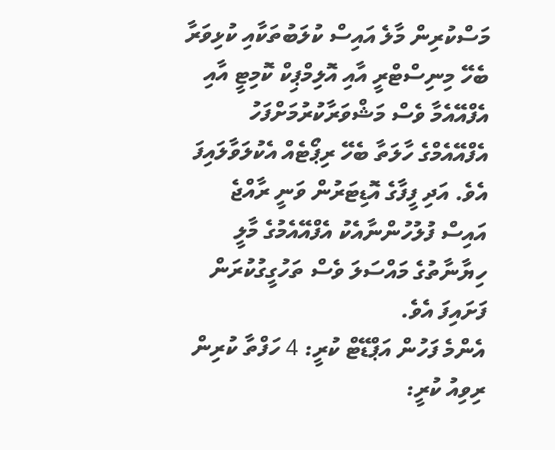މަސްކުރިން މާލެ އައިސް ކުލަބުތަކާއި ކުޅިވަރާ ބެހޭ މިނިސްޓްރީ އާއި އޮލިމްޕިކް ކޮމިޓީ އާއި އެފްއޭއެމާ ވެސް މަޝްވަރާކުރުމަށްފަހު އެފްއޭއެމްގެ ހާލަތާ ބެހޭ ރިޕޯޓެއް އެކުލަވާލައިފަ އެވެ. އަދި ފީފާގެ އޮޑިޓަރުން ވަނީ ރާއްޖެ އައިސް ފުލުހުންނާއެކު އެފްއޭއެމުގެ މާލީ ހިޔާނާތުގެ މައްސަލަ ވެސް ތަހުގީގުކުރަން ފަށައިފަ އެވެ.
އެންމެ ފަހުން އަޕްޑޭޓް ކުރީ: 4 ހަފްތާ ކުރިން
ރިވިއު ކުރީ: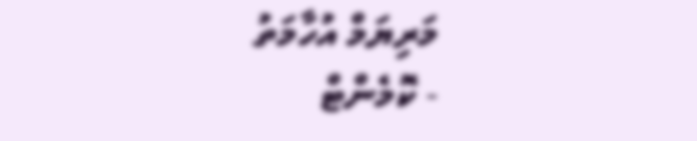މަރިޔަމް އުހާމަތު
- ކޮމެންޓް